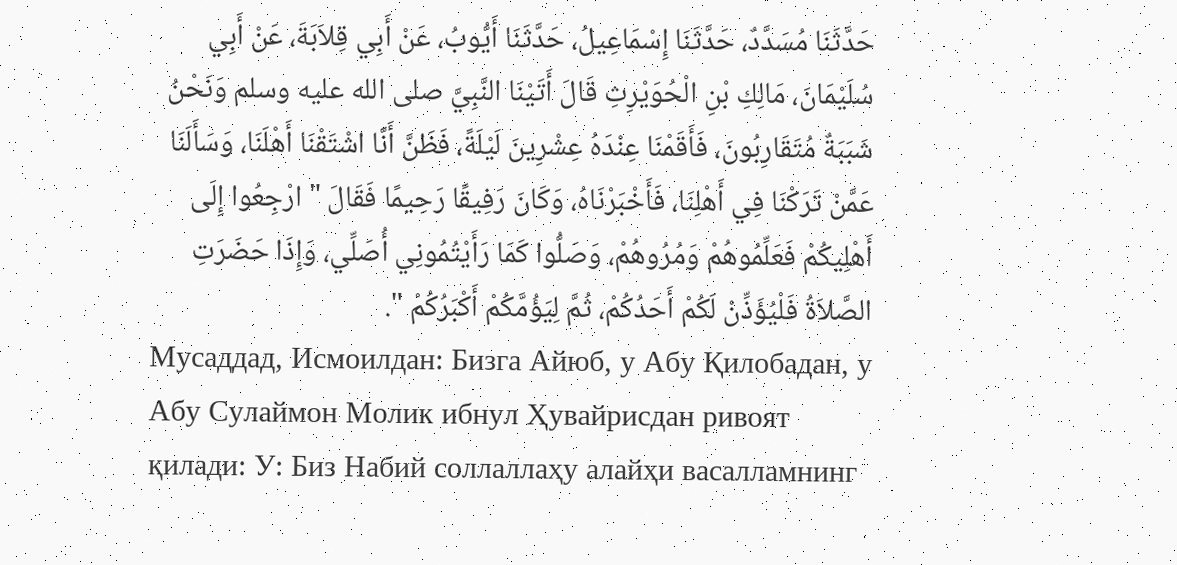حَدَّثَنَا مُسَدَّدٌ، حَدَّثَنَا إِسْمَاعِيلُ، حَدَّثَنَا أَيُّوبُ، عَنْ أَبِي قِلاَبَةَ، عَنْ أَبِي سُلَيْمَانَ، مَالِكِ بْنِ الْحُوَيْرِثِ قَالَ أَتَيْنَا النَّبِيَّ صلى الله عليه وسلم وَنَحْنُ شَبَبَةٌ مُتَقَارِبُونَ، فَأَقَمْنَا عِنْدَهُ عِشْرِينَ لَيْلَةً، فَظَنَّ أَنَّا اشْتَقْنَا أَهْلَنَا، وَسَأَلَنَا عَمَّنْ تَرَكْنَا فِي أَهْلِنَا، فَأَخْبَرْنَاهُ، وَكَانَ رَفِيقًا رَحِيمًا فَقَالَ " ارْجِعُوا إِلَى أَهْلِيكُمْ فَعَلِّمُوهُمْ وَمُرُوهُمْ، وَصَلُّوا كَمَا رَأَيْتُمُونِي أُصَلِّي، وَإِذَا حَضَرَتِ الصَّلاَةُ فَلْيُؤَذِّنْ لَكُمْ أَحَدُكُمْ، ثُمَّ لِيَؤُمَّكُمْ أَكْبَرُكُمْ ".
Мусаддад, Исмоилдан: Бизга Айюб, у Абу Қилобадан, у Абу Сулаймон Молик ибнул Ҳувайрисдан ривоят қилади: У: Биз Набий соллаллаҳу алайҳи васалламнинг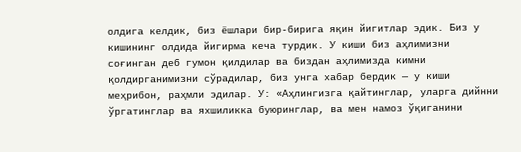олдига келдик, биз ёшлари бир-бирига яқин йигитлар эдик. Биз у кишининг олдида йигирма кеча турдик. У киши биз аҳлимизни соғинган деб гумон қилдилар ва биздан аҳлимизда кимни қолдирганимизни сўрадилар, биз унга хабар бердик — у киши меҳрибон, раҳмли эдилар. У: «Аҳлингизга қайтинглар, уларга дийнни ўргатинглар ва яхшиликка буюринглар, ва мен намоз ўқиганини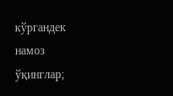кўргандек намоз ўқинглар;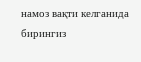намоз вақти келганида бирингиз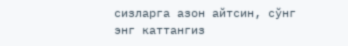сизларга азон айтсин, сўнг энг каттангиз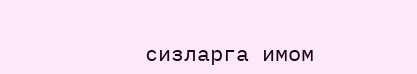сизларга имом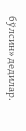бўлсин» дедилар.